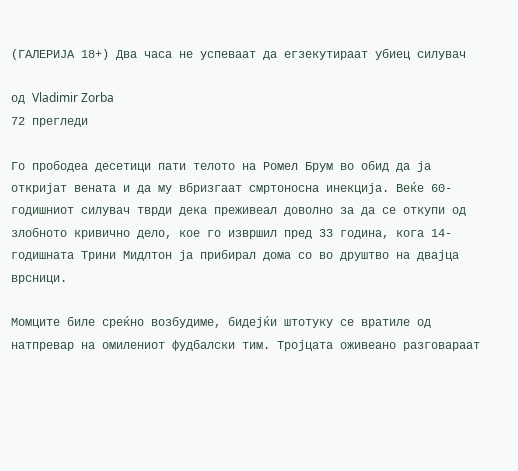(ГАЛЕРИЈА 18+) Два часа не успеваат да егзекутираат убиец силувач

од Vladimir Zorba
72 прегледи

Го прободеа десетици пати телото на Ромел Брум во обид да ја откријат вената и да му вбризгаат смртоносна инекција. Веќе 60-годишниот силувач тврди дека преживеал доволно за да се откупи од злобното кривично дело, кое го извршил пред 33 година, кога 14-годишната Трини Мидлтон ја прибирал дома со во друштво на двајца врсници.

Момците биле среќно возбудиме, бидејќи штотуку се вратиле од натпревар на омилениот фудбалски тим. Тројцата оживеано разговараат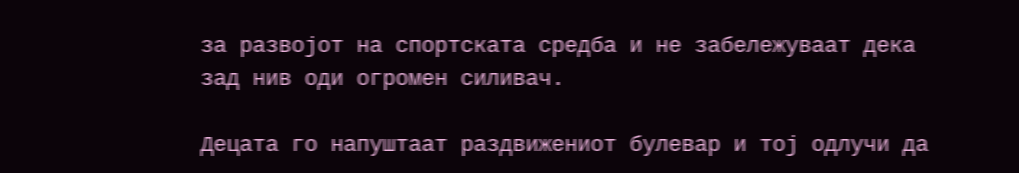за развојот на спортската средба и не забележуваат дека зад нив оди огромен силивач.

Децата го напуштаат раздвижениот булевар и тој одлучи да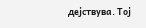дејствува. Тој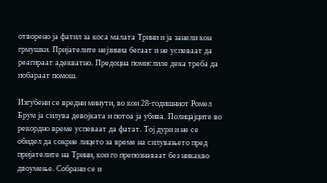отворено ја фатил за коса малата Трини и ја занели кон грмушки. Пријателите нејзиниа бегаат и не успеваат да реагираат адекватно. Предоцна помислиле дека треба да побараат помош.

Изгубени се вредни минути, во кои 28-годишниот Ромел Брум ја силува девојката и потоа ја убива. Полицајците во рекордно време успеваат да фатат. Тој дури и не се обидел да сокрие лицето за време на силувањето пред пријателите на Трини, кои го препознаваат без никакво двоумење. Собрани се и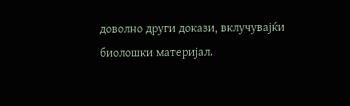доволно други докази, вклучувајќи биолошки материјал.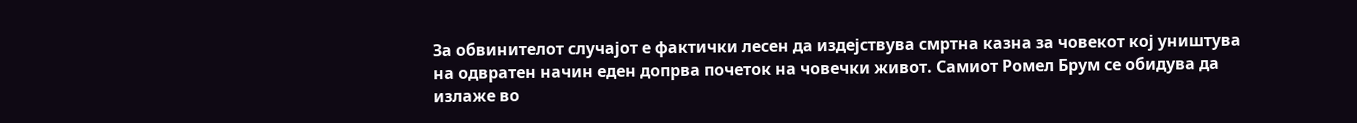За обвинителот случајот е фактички лесен да издејствува смртна казна за човекот кој уништува на одвратен начин еден допрва почеток на човечки живот. Самиот Ромел Брум се обидува да излаже во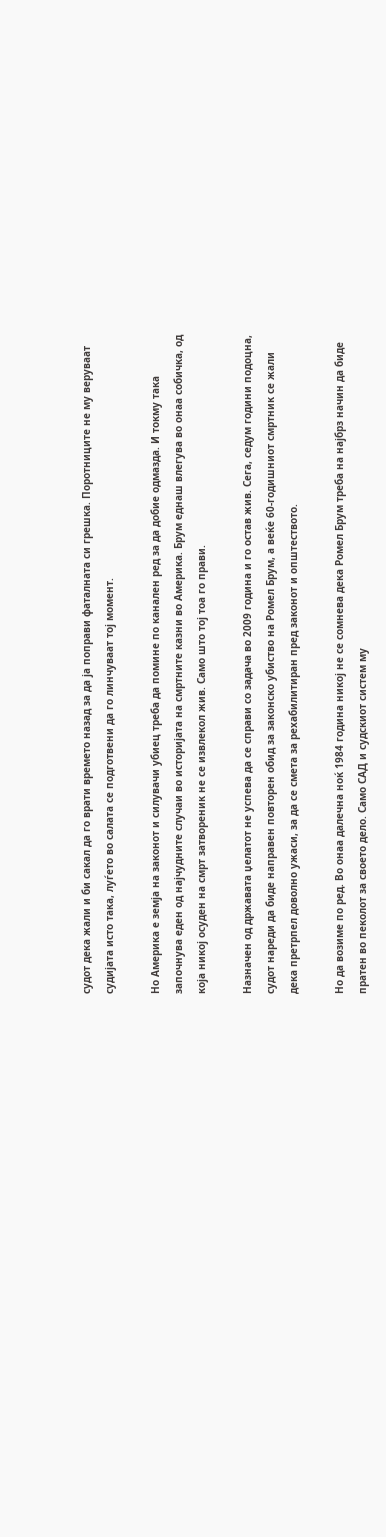судот дека жали и би сакал да го врати времето назад за да ја поправи фаталната си грешка. Поротниците не му веруваат судијата исто така, луѓето во салата се подготвени да го линчуваат тој момент.

Но Америка е земја на законот и силувачи убиец треба да помине по канален ред за да добие одмазда. И токму така започнува еден од најчудните случаи во историјата на смртните казни во Америка. Брум еднаш влегува во онаа собичка, од која никој осуден на смрт затвореник не се извлекол жив. Само што тој тоа го прави.

Назначен од државата џелатот не успева да се справи со задача во 2009 година и го остав жив. Сега, седум години подоцна, судот нареди да биде направен повторен обид за законско убиство на Ромел Брум, а веќе 60-годишниот смртник се жали дека претрпел доволно ужаси, за да се смета за рехабилитиран пред законот и општеството.

Но да возиме по ред. Во онаа далечна ноќ 1984 година никој не се сомнева дека Ромел Брум треба на најбрз начин да биде пратен во пеколот за своето дело. Само САД и судскиот систем му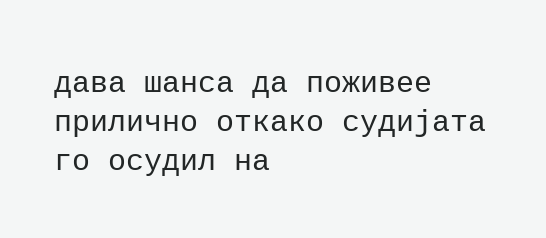дава шанса да поживее прилично откако судијата го осудил на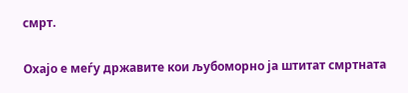смрт.

Охајо е меѓу државите кои љубоморно ја штитат смртната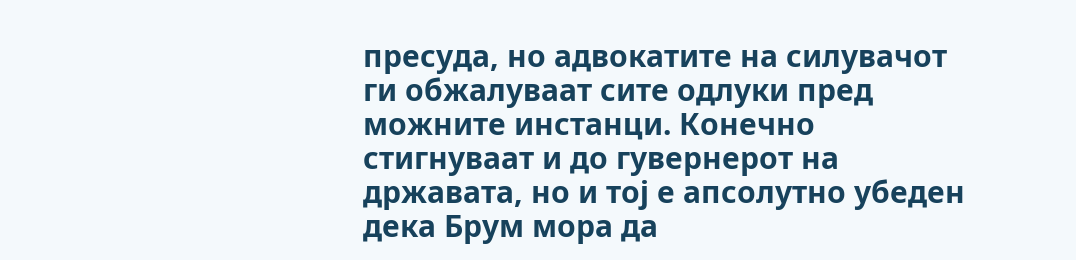пресуда, но адвокатите на силувачот ги обжалуваат сите одлуки пред можните инстанци. Конечно стигнуваат и до гувернерот на државата, но и тој е апсолутно убеден дека Брум мора да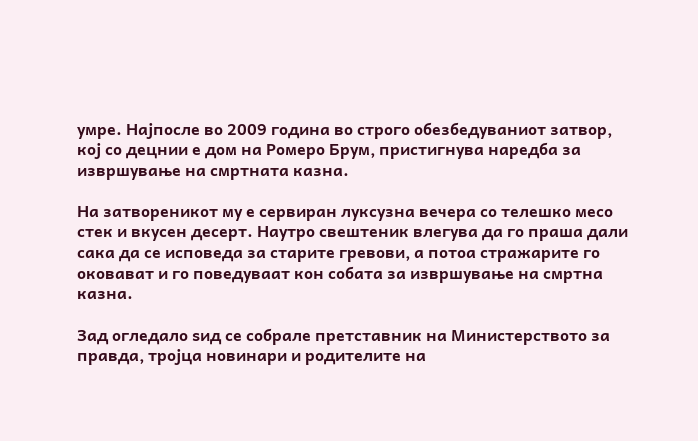умре. Најпосле во 2009 година во строго обезбедуваниот затвор, кој со децнии е дом на Ромеро Брум, пристигнува наредба за извршување на смртната казна.

На затвореникот му е сервиран луксузна вечера со телешко месо стек и вкусен десерт. Наутро свештеник влегува да го праша дали сака да се исповеда за старите гревови, а потоа стражарите го оковават и го поведуваат кон собата за извршување на смртна казна.

Зад огледало ѕид се собрале претставник на Министерството за правда, тројца новинари и родителите на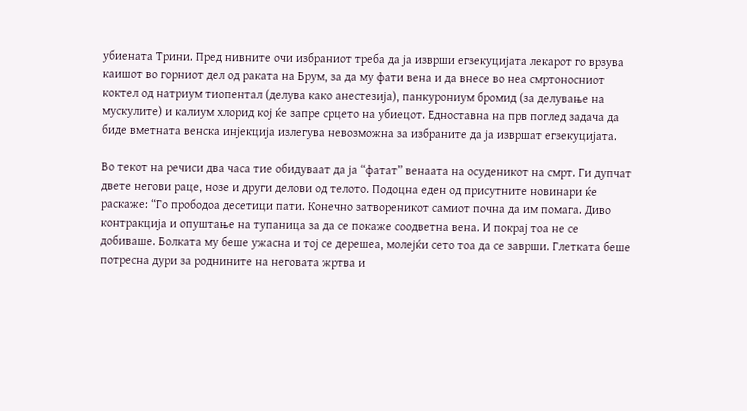убиената Трини. Пред нивните очи избраниот треба да ја изврши егзекуцијата лекарот го врзува каишот во горниот дел од раката на Брум, за да му фати вена и да внесе во неа смртоносниот коктел од натриум тиопентал (делува како анестезија), панкурониум бромид (за делување на мускулите) и калиум хлорид кој ќе запре срцето на убиецот. Едноставна на прв поглед задача да биде вметната венска инјекција излегува невозможна за избраните да ја извршат егзекуцијата.

Во текот на речиси два часа тие обидуваат да ја “фатат” венаата на осуденикот на смрт. Ги дупчат двете негови раце, нозе и други делови од телото. Подоцна еден од присутните новинари ќе раскаже: “Го прободоа десетици пати. Конечно затвореникот самиот почна да им помага. Диво контракција и опуштање на тупаница за да се покаже соодветна вена. И покрај тоа не се добиваше. Болката му беше ужасна и тој се дерешеа, молејќи сето тоа да се заврши. Глетката беше потресна дури за роднините на неговата жртва и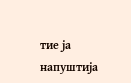тие ја напуштија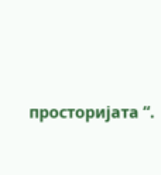просторијата “.